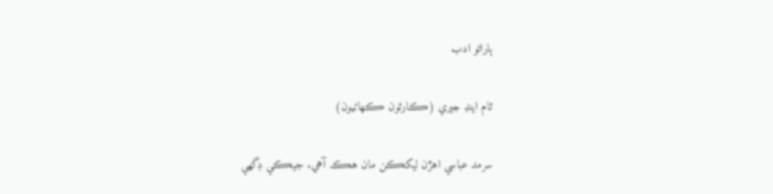ٻاراڻو ادب

ٽام اينڊ جيري (ڪارٽون ڪھاڻيون)

سرمد عباسي اهڙن ليکڪن مان هڪ آهي. جيڪي ڊگهي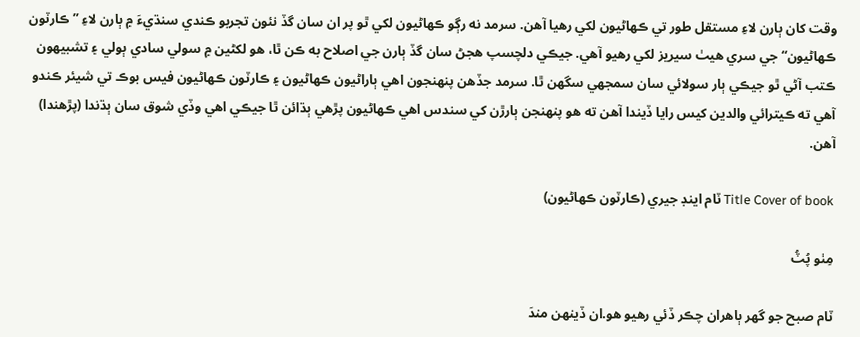وقت کان ٻارن لاءِ مستقل طور تي ڪهاڻيون لکي رهيا آهن. سرمد نه رڳو ڪهاڻيون لکي ٿو پر ان سان گڏ نئون تجربو ڪندي سنڌيءَ ۾ ٻارن لاءِ ”ڪارٽون ڪهاڻيون“ جي سري هيٺ سيريز لکي رهيو آهي. جيڪي دلچسپ هجڻ سان گڏ ٻارن جي اصلاح به ڪن ٿا، هو لکڻين ۾ سولي سادي ٻولي ۽ تشبيهون ڪتب آڻي ٿو جيڪي ٻار سولائي سان سمجهي سگهن ٿا. سرمد جڏهن پنهنجون اهي ٻاراڻيون ڪهاڻيون ۽ ڪارٽون ڪهاڻيون فيس بوڪ تي شيئر ڪندو آهي ته ڪيترائي والدين کيس رايا ڏيندا آهن ته هو پنهنجن ٻارڙن کي سندس اهي ڪهاڻيون پڙهي ٻڌائن ٿا جيڪي اهي وڏي شوق سان ٻڌندا (پڙهندا)  آهن.

Title Cover of book ٽام اينڊ جيري (ڪارٽون ڪھاڻيون)

مِٺو پُٽُ

ٽام صبح جو گهر ٻاھران چڪر ڏئي رھيو ھو.ان ڏينھن مندَ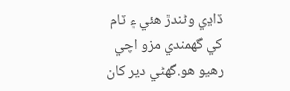ڏاڍي وڻندڙ ھئي ۽ ٽام کي گهمندي مزو اچي رھيو ھو.گهڻي دير کان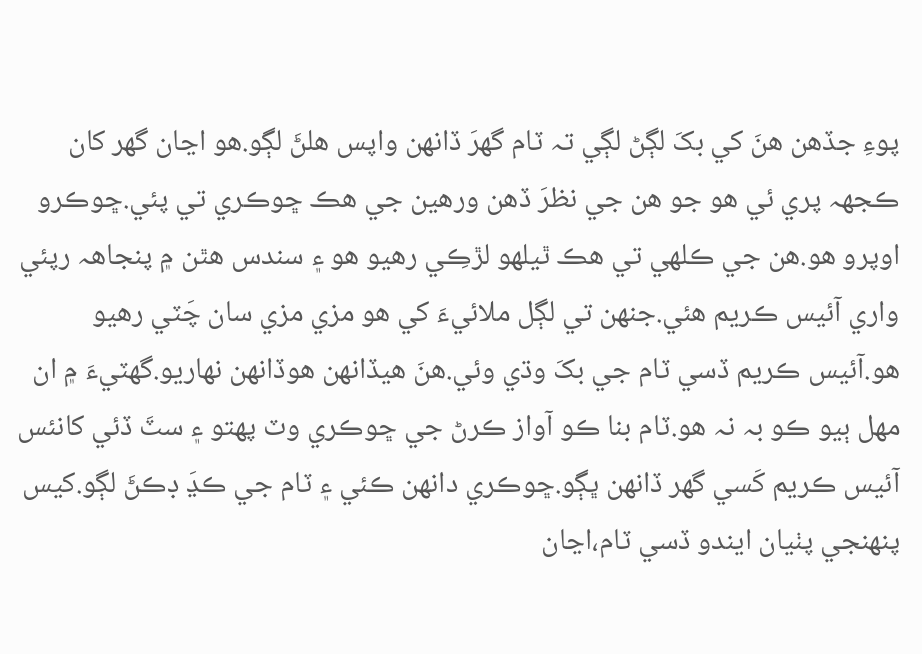پوءِ جڏھن ھنَ کي بکَ لڳڻ لڳي تہ ٽام گهرَ ڏانھن واپس ھلڻَ لڳو.ھو اڃان گهر کان ڪجهہ پري ئي ھو جو ھن جي نظرَ ڏھن ورھين جي ھڪ ڇوڪري تي پئي.ڇوڪرو اوپرو ھو.ھن جي ڪلھي تي ھڪ ٿيلهو لڙڪِي رھيو ھو ۽ سندس ھٿن ۾ پنجاھہ رپئي واري آئيس ڪريم ھئي.جنھن تي لڳل ملائيءَ کي ھو مزي مزي سان چَٽي رھيو ھو.آئيس ڪريم ڏسي ٽام جي بکَ وڌي وئي.ھنَ ھيڏانھن ھوڏانھن نھاريو.گهٽيءَ ۾ ان مھل ٻيو ڪو بہ نہ ھو.ٽام بنا ڪو آواز ڪرڻ جي ڇوڪري وٽ پھتو ۽ سٽَ ڏئي کانئس آئيس ڪريم کَسي گهر ڏانھن ڀڳو.ڇوڪري دانھن ڪئي ۽ ٽام جي ڪڍَ ڊڪڻَ لڳو.کيس پنھنجي پٺيان ايندو ڏسي ٽام،اڃان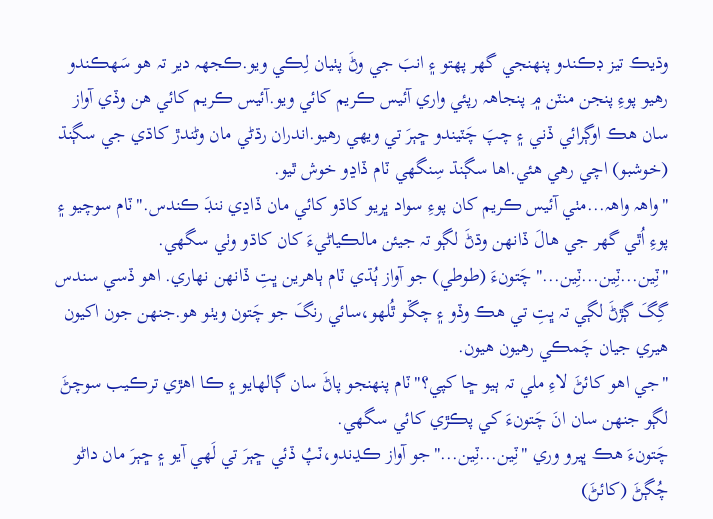وڌيڪ تيز ڊڪندو پنھنجي گهر پھتو ۽ انبَ جي وڻَ پٺيان لِڪي ويو.ڪجهہ دير تہ ھو سَھڪندو رھيو پوءِ پنجن منٽن ۾ پنجاھہ رپئي واري آئيس ڪريم کائي ويو.آئيس ڪريم کائي ھن وڏي آواز سان ھڪ اوڳرائي ڏني ۽ چپَ چَٽيندو ڇٻرَ تي ويھي رھيو.اندران رڌڻي مان وڻندڙ کاڌي جي سڳنڌ (خوشبو) اچي رھي ھئي.اھا سڳنڌ سِنگهي ٽام ڏاڍو خوش ٿيو.
"واھہ واھہ...مٺي آئيس ڪريم کان پوءِ سواد ڀريو کاڌو کائي مان ڏاڍي ننڊَ ڪندس."ٽام سوچيو ۽ پوءِ اُٿي گهر جي ھالَ ڏانھن وڌڻَ لڳو تہ جيئن مالڪياڻيءَ کان کاڌو وٺي سگهي.
"ٽِين...ٽِين...ٽِين..."چَتونءَ (طوطي) جو آواز ٻُڌي ٽام ٻاھرين ڀتِ ڏانھن نھاري. اھو ڏسي سندس گِگَ ڳڙڻَ لڳي تہ ڀتِ تي ھڪ وڏو ۽ چڱو ٿُلهو،سائي رنگَ جو چَتون ويٺو ھو.جنھن جون اکيون ھيري جيان چَمڪي رھيون ھيون.
"جي اھو کائڻَ لاءِ ملي تہ ٻيو ڇا کپي؟"ٽام پنھنجو پاڻَ سان ڳالهايو ۽ ڪا اھڙي ترڪيب سوچڻَ لڳو جنھن سان انَ چَتونءَ کي پڪڙي کائي سگهي.
چَتونءَ ھڪ ڀيرو وري "ٽِين...ٽِين..."جو آواز ڪڍندو،ٽپُ ڏئي ڇٻرَ تي لَھي آيو ۽ ڇٻرَ مان داڻو چُڳڻَ (کائڻَ)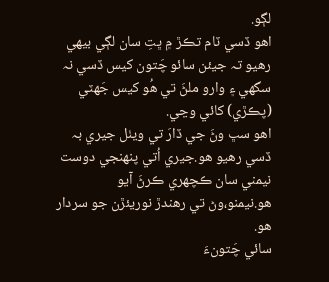لڳو.
اھو ڏسي ٽام تڪڙ ۾ ڀتِ سان لڳي بيھي رھيو تہ جيئن سائو چَتون کيس ڏسي نہ سگهي ۽ وارو ملڻَ تي ھُو کيس جَهٽي (پڪڙي) کائي وڃي.
اھو سڀ وڻَ جي ڏارَ تي ويٺل جيري بہ ڏسي رھيو ھو.جيري اُتي پنھنجي دوست نيمني سان ڪچهري ڪرڻَ آيو ھو.نيمنو،وڻ تي رھندڙ نوريئڙن جو سردار ھو.
سائي چَتونءَ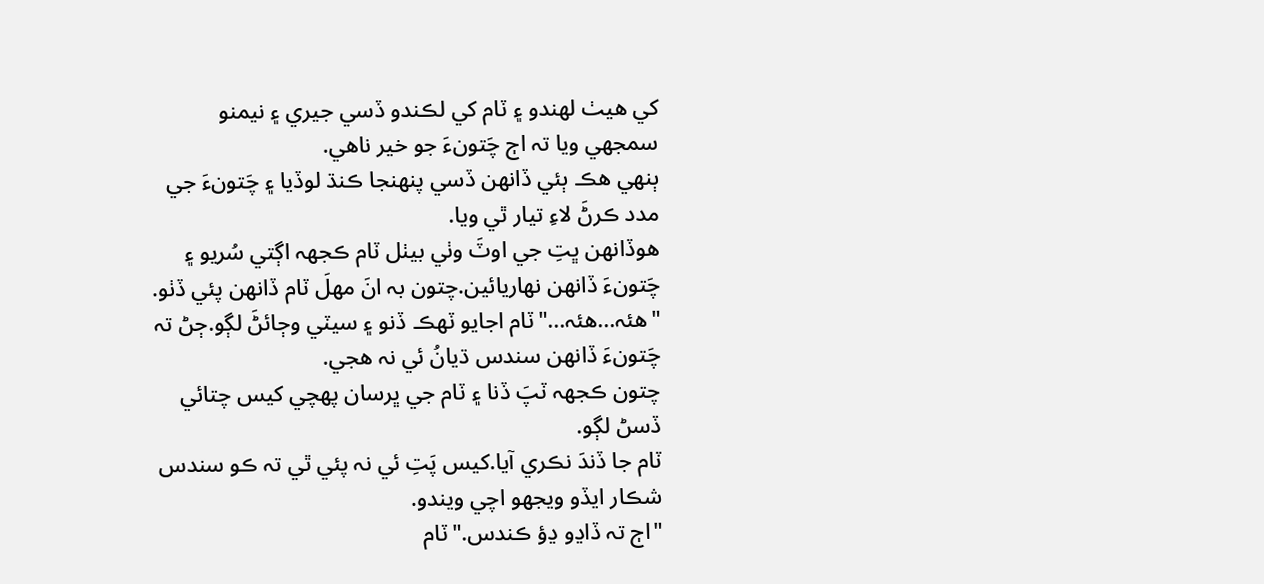کي ھيٺ لھندو ۽ ٽام کي لڪندو ڏسي جيري ۽ نيمنو سمجهي ويا تہ اڄ چَتونءَ جو خير ناھي.
ٻنهي ھڪ ٻئي ڏانھن ڏسي پنھنجا ڪنڌ لوڏيا ۽ چَتونءَ جي مدد ڪرڻَ لاءِ تيار ٿي ويا.
ھوڏانھن ڀتِ جي اوٽَ وٺي بيٺل ٽام ڪجهہ اڳتي سُريو ۽ چَتونءَ ڏانھن نھاريائين.چتون بہ انَ مھلَ ٽام ڏانھن پئي ڏٺو.
"ھئہ...ھئہ..."ٽام اجايو ٽھڪ ڏنو ۽ سيٽي وڄائڻَ لڳو.ڄڻ تہ چَتونءَ ڏانھن سندس ڌيانُ ئي نہ ھجي.
چتون ڪجهہ ٽپَ ڏنا ۽ ٽام جي ڀرسان پھچي کيس چتائي ڏسڻ لڳو.
ٽام جا ڏندَ نڪري آيا.کيس پَتِ ئي نہ پئي ٿي تہ ڪو سندس شڪار ايڏو ويجهو اچي ويندو.
"اڄ تہ ڏاڍو ڍؤ ڪندس."ٽام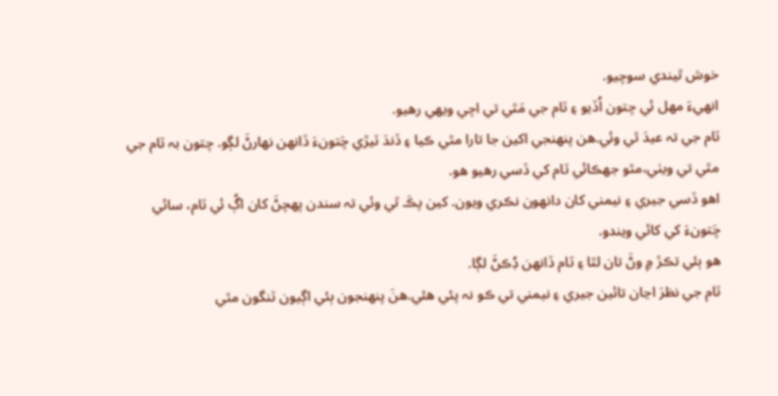خوش ٿيندي سوچيو.
انھيءَ مھل ئي چتون اُڏيو ۽ ٽام جي مَٿي تي اچي ويھي رھيو.
ٽام جي تہ عيدَ ٿي وئي.ھن پنھنجي اکين جا تارا مٿي ڪيا ۽ ڏندَ ٽيڙي چَتونءَ ڏانھن نھارڻَ لڳو. چتون بہ ٽام جي مٿي تي ويٺي،مٿو جهڪائي ٽام کي ڏسي رھيو ھو.
اھو ڏسي جيري ۽ نيمني کان دانھون نڪري ويون. کين پڪَ ٿي وئي تہ سندن پھچڻَ کان اڳُ ئي ٽام، سائي چَتونءَ کي کائي ويندو.
ھو ٻئي تڪڙ ۾ وڻَ تان لٿا ۽ ٽام ڏانھن ڊُڪڻَ لڳا.
ٽام جي نظرَ اڃان تائين جيري ۽ نيمني تي ڪو نہ پئي ھئي.ھنَ پنھنجون ٻئي اڳيون ٽنگون مٿي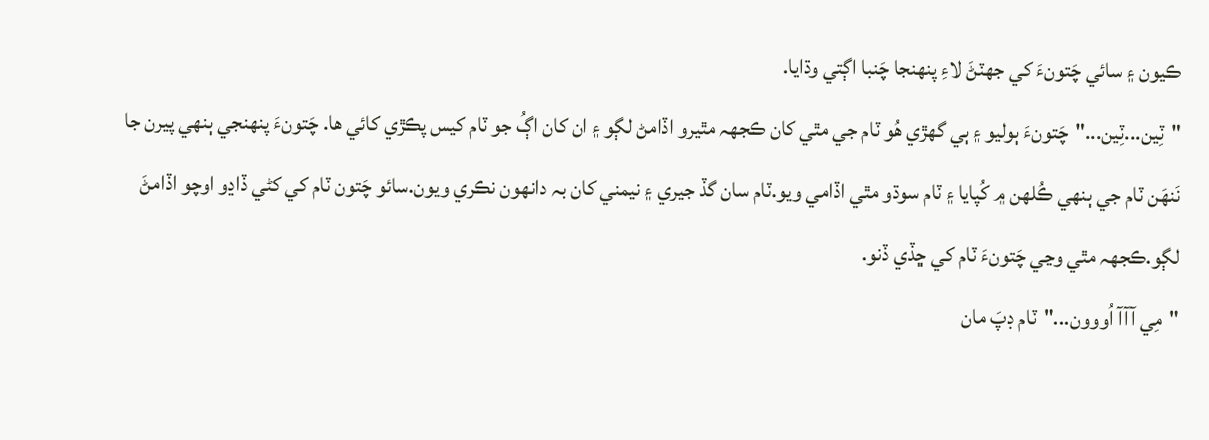ڪيون ۽ سائي چَتونءَ کي جهٽڻَ لاءِ پنھنجا چَنبا اڳتي وڌايا.
"ٽِين...ٽِين..."چَتونءَ ٻوليو ۽ ٻي گهڙي ھُو ٽام جي مٿي کان ڪجهہ مٿيرو اڏامڻ لڳو ۽ ان کان اڳُ جو ٽام کيس پڪڙي کائي ھا. چَتونءَ پنھنجي ٻنھي پيرن جا نَنھَن ٽام جي ٻنھي ڪُلھن ۾ کُپايا ۽ ٽام سوڌو مٿي اڏامي ويو.ٽام سان گڏ جيري ۽ نيمني کان بہ دانھون نڪري ويون.سائو چَتون ٽام کي کڻي ڏاڍو اوچو اڏامڻَ لڳو.ڪجهہ مٿي وڃي چَتونءَ ٽام کي ڇڏي ڏنو.
"مِي آآآ اُووون..."ٽام ڊپَ مان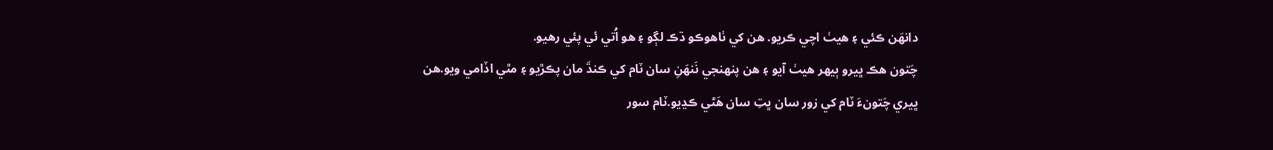دانھَن ڪئي ۽ ھيٺ اچي ڪريو. ھن کي ٺاھوڪو ڌڪ لڳو ۽ ھو اُتي ئي پئي رھيو.
چَتون ھڪ ڀيرو ٻيھر ھيٺ آيو ۽ ھن پنھنجي نَنھَنِ سان ٽام کي ڪنڌَ مان پڪڙيو ۽ مٿي اڏامي ويو.ھن ڀيري چَتونءَ ٽام کي زور سان ڀتِ سان ھَڻي ڪڍيو.ٽام سور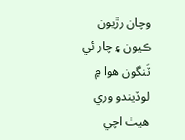وچان رڙيون ڪيون ۽ چار ئي ٽَنگون ھوا ۾ لوڏيندو وري ھيٺ اچي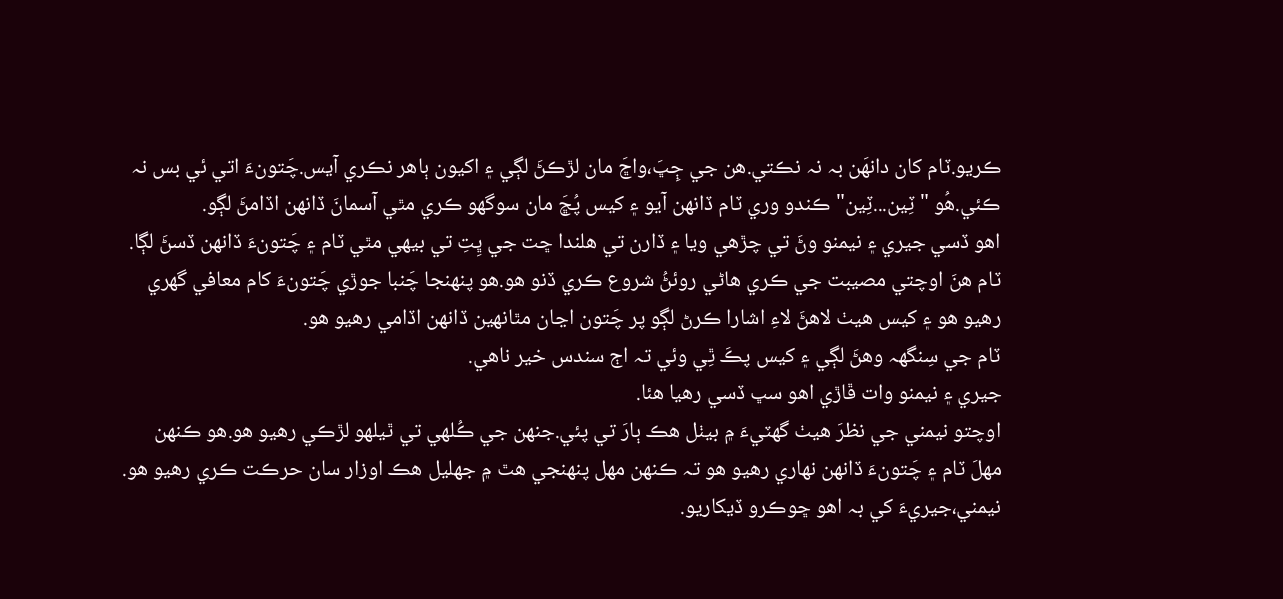ڪريو.ٽام کان دانھَن بہ نہ نڪتي.ھن جي ڄِڀَ،واڇَ مان لڙڪڻَ لڳي ۽ اکيون ٻاھر نڪري آيس.چَتونءَ اتي ئي بس نہ ڪئي.ھُو "ٽِين...ٽِين" ڪندو وري ٽام ڏانھن آيو ۽ کيس پُڇَ مان سوگهو ڪري مٿي آسمانَ ڏانھن اڏامڻَ لڳو.
اھو ڏسي جيري ۽ نيمنو وڻَ تي چڙھي ويا ۽ ڏارن تي ھلندا ڇت جي ڀِتِ تي بيھي مٿي ٽام ۽ چَتونءَ ڏانھن ڏسڻَ لڳا.
ٽام ھنَ اوچتي مصيبت جي ڪري ھاڻي روئڻُ شروع ڪري ڏنو هو.ھو پنھنجا چَنبا جوڙي چَتونءَ کام معافي گهري رھيو ھو ۽ کيس ھيٺ لاھڻَ لاءِ اشارا ڪرڻ لڳو پر چَتون اڃان مٿانھين ڏانھن اڏامي رھيو ھو.
ٽام جي سِنگهہ وھڻَ لڳي ۽ کيس پڪَ ٿِي وئي تہ اڄ سندس خير ناھي.
جيري ۽ نيمنو وات ڦاڙي اھو سڀ ڏسي رھيا ھئا.
اوچتو نيمني جي نظرَ ھيٺ گهٽيءَ ۾ بيٺل ھڪ ٻارَ تي پئي.جنھن جي ڪُلهي تي ٿيلهو لڙڪي رھيو ھو.ھو ڪنھن مھلَ ٽام ۽ چَتونءَ ڏانھن نھاري رھيو ھو تہ ڪنھن مھل پنھنجي ھٿ ۾ جهليل ھڪ اوزار سان حرڪت ڪري رھيو ھو.
نيمني،جيريءَ کي بہ اھو ڇوڪرو ڏيکاريو.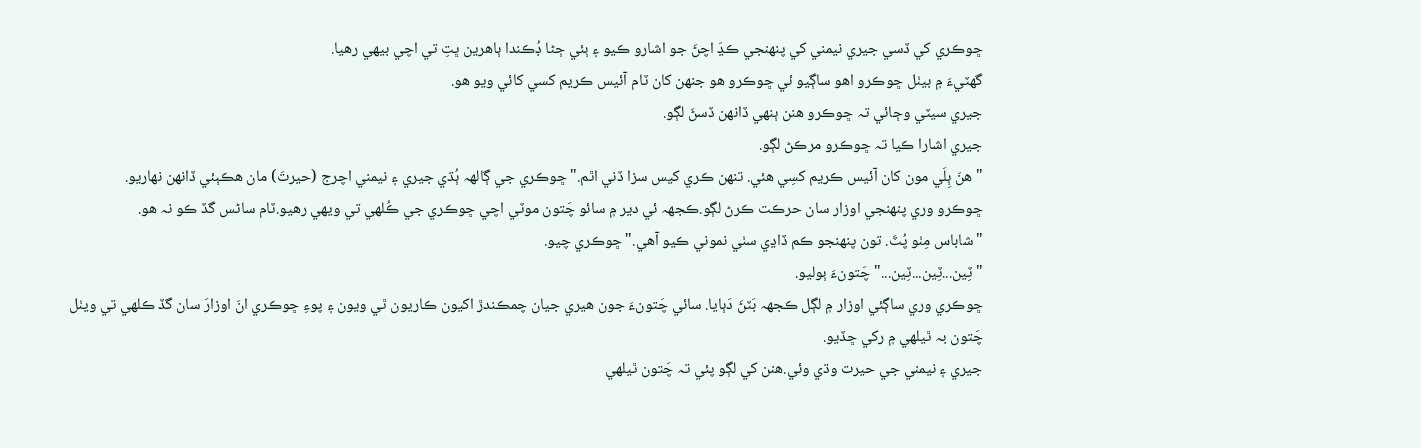ڇوڪري کي ڏسي جيري نيمني کي پنھنجي ڪڍَ اچڻَ جو اشارو ڪيو ۽ ٻئي ڄڻا ڊُڪندا ٻاھرين ڀتِ تي اچي بيھي رھيا.
گهٽيءَ ۾ بيٺل ڇوڪرو اھو ساڳيو ئي ڇوڪرو ھو جنھن کان ٽام آئيس ڪريم کسي کائي ويو ھو.
جيري سيٽي وڄائي تہ ڇوڪرو ھنن ٻنھي ڏانھن ڏسڻَ لڳو.
جيري اشارا ڪيا تہ ڇوڪرو مرڪڻ لڳو.
"ھنَ ٻِلَي مون کان آئيس ڪريم کسِي ھئي. تنھن ڪري کيس سزا ڏني اٿم."ڇوڪري جي ڳالهہ ٻُڌي جيري ۽ نيمني اچرج (حيرتَ) مان ھڪٻئي ڏانھن نھاريو.
ڇوڪرو وري پنھنجي اوزار سان حرڪت ڪرڻ لڳو.ڪجهہ ئي دير ۾ سائو چَتون موٽي اچي ڇوڪري جي ڪُلهي تي ويھي رھيو.ٽام ساڻس گڏ ڪو نہ ھو.
"شاباس مِٺو پُٽَ. تون پنھنجو ڪم ڏاڍي سٺي نموني ڪيو آهي."ڇوڪري چيو.
"ٽِين...ٽِين...ٽِين..."چَتونءَ ٻوليو.
ڇوڪري وري ساڳئي اوزار ۾ لڳل ڪجهہ بَٽڻَ دَٻايا. سائي چَتونءَ جون ھيري جيان چمڪندڙ اکيون ڪاريون ٿي ويون ۽ پوءِ ڇوڪري انَ اوزارَ سان گڏ ڪلهي تي ويٺل چَتون بہ ٿيلھي ۾ رکي ڇڏيو.
جيري ۽ نيمني جي حيرت وڌي وئي.ھنن کي لڳو پئي تہ چَتون ٿيلهي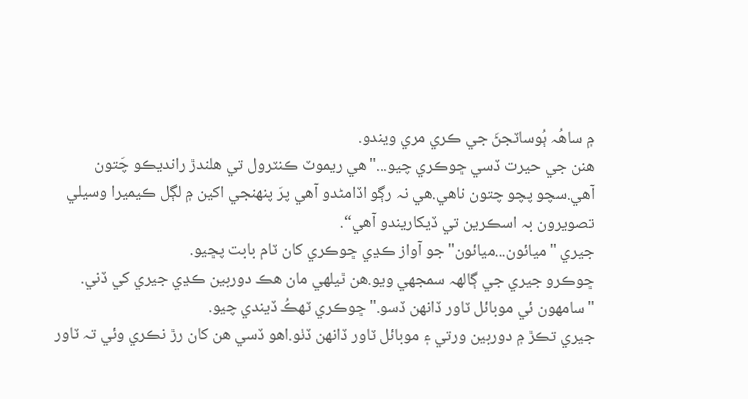۾ ساھُہ ٻُوساٽجڻَ جي ڪري مري ويندو.
ھنن جي حيرت ڏسي ڇوڪري چيو..."ھي ريموٽ ڪنٽرول تي ھلندڙ رانديڪو چَتون آھي.سچو پچو چتون ناھي.ھي نہ رڳو اڏامڻدو آھي پرَ پنھنجي اکين ۾ لڳل ڪيميرا وسيلي تصويرون بہ اسڪرين تي ڏيکاريندو آھي“.
جيري "ميائون...ميائون"جو آواز ڪڍي ڇوڪري کان ٽام بابت پڇيو.
ڇوڪرو جيري جي ڳالهہ سمجهي ويو.ھن ٿيلهي مان ھڪ دوربين ڪڍي جيري کي ڏني.
"سامھون ئي موبائل ٽاور ڏانھن ڏسو."ڇوڪري ٽھڪُ ڏيندي چيو.
جيري تڪڙ ۾ دوربين ورتي ۽ موبائل ٽاور ڏانھن ڏٺو.اھو ڏسي ھن کان رڙ نڪري وئي تہ ٽاور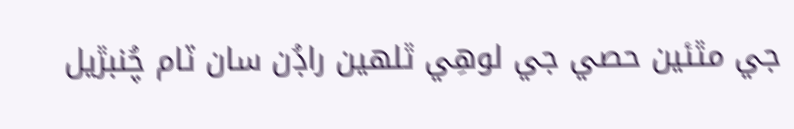جي مٿئين حصي جي لوھِي ٿلھين راڊُن سان ٽام چُنبڙيل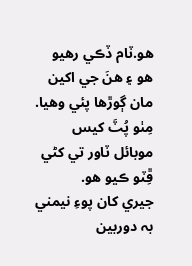ھو.ٽام ڏڪي رھيو ھو ۽ ھنَ جي اکين مان ڳوڙھا پئي وھيا.
مِٺو پُٽَ کيس موبائل ٽاور تي کڻي ڦِٽو ڪيو ھو.
جيري کان پوءِ نيمني بہ دوربين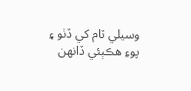وسيلي ٽام کي ڏٺو ۽ پوءِ ھڪٻئي ڏانھن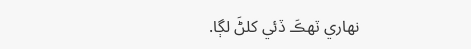نھاري ٽھڪَ ڏئي کلڻَ لڳا.